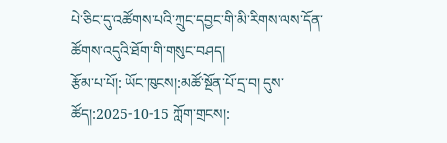པེ་ཅིང་དུ་འཚོགས་པའི་ཀྲུང་དབྱང་གི་མི་རིགས་ལས་དོན་ཚོགས་འདུའི་ཐོག་གི་གསུང་བཤད།
རྩོམ་པ་པོ།: ཡོང་ཁུངས།:མཚོ་སྔོན་པོ་དྲ་བ། དུས་ཚོད།:2025-10-15 ཀློག་གྲངས།: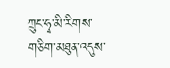ཀྲུང་ཧྭ་མི་རིགས་གཅིག་མཐུན་འདུས་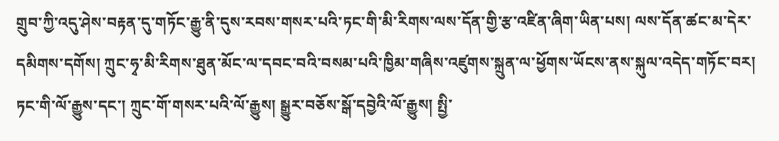གྲུབ་ཀྱི་འདུ་ཤེས་བརྟན་དུ་གཏོང་རྒྱུ་ནི་དུས་རབས་གསར་པའི་ཏང་གི་མི་རིགས་ལས་དོན་གྱི་རྩ་འཛིན་ཞིག་ཡིན་པས། ལས་དོན་ཚང་མ་དེར་དམིགས་དགོས། ཀྲུང་ཧྭ་མི་རིགས་ཐུན་མོང་ལ་དབང་བའི་བསམ་པའི་ཁྱིམ་གཞིས་འཛུགས་སྐྲུན་ལ་ཕྱོགས་ཡོངས་ནས་སྐུལ་འདེད་གཏོང་བར། ཏང་གི་ལོ་རྒྱུས་དང་། ཀྲུང་གོ་གསར་པའི་ལོ་རྒྱུས། སྒྱུར་བཅོས་སྒོ་དབྱེའི་ལོ་རྒྱུས། སྤྱི་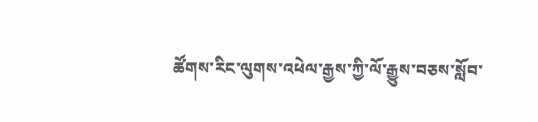ཚོགས་རིང་ལུགས་འཕེལ་རྒྱས་ཀྱི་ལོ་རྒྱུས་བཅས་སློབ་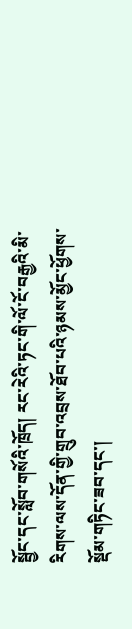སྦྱོང་དང་སློབ་གསོའི་ཁྲོད། རང་རེའི་ཏང་གི་ལོ་ངོ་བརྒྱའི་མི་རིགས་ལས་དོན་གྱི་གྲུབ་འབྲས་ཐོབ་པའི་ཉམས་མྱོང་ཕྱོགས་སྡོམ་གཏིང་ཟབ་དང་།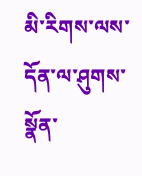མི་རིགས་ལས་དོན་ལ་ཤུགས་སྣོན་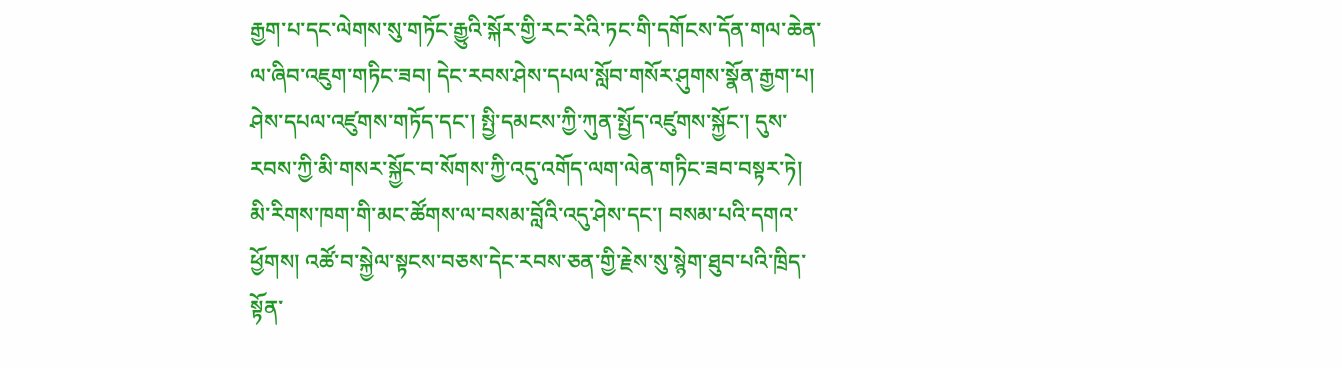རྒྱག་པ་དང་ལེགས་སུ་གཏོང་རྒྱུའི་སྐོར་གྱི་རང་རེའི་ཏང་གི་དགོངས་དོན་གལ་ཆེན་ལ་ཞིབ་འཇུག་གཏིང་ཟབ། དེང་རབས་ཤེས་དཔལ་སློབ་གསོར་ཤུགས་སྣོན་རྒྱག་པ། ཤེས་དཔལ་འཛུགས་གཏོད་དང་། སྤྱི་དམངས་ཀྱི་ཀུན་སྤྱོད་འཛུགས་སྐྱོང་། དུས་རབས་ཀྱི་མི་གསར་སྐྱོང་བ་སོགས་ཀྱི་འདུ་འགོད་ལག་ལེན་གཏིང་ཟབ་བསྟར་ཏེ། མི་རིགས་ཁག་གི་མང་ཚོགས་ལ་བསམ་བློའི་འདུ་ཤེས་དང་། བསམ་པའི་དགའ་ཕྱོགས། འཚོ་བ་སྐྱེལ་སྟངས་བཅས་དེང་རབས་ཅན་གྱི་རྗེས་སུ་སྙེག་ཐུབ་པའི་ཁྲིད་སྟོན་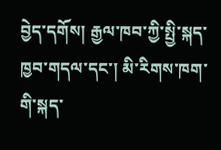བྱེད་དགོས། རྒྱལ་ཁབ་ཀྱི་སྤྱི་སྐད་ཁྱབ་གདལ་དང་། མི་རིགས་ཁག་གི་སྐད་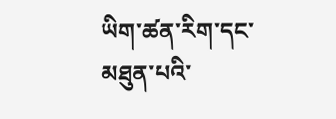ཡིག་ཚན་རིག་དང་མཐུན་པའི་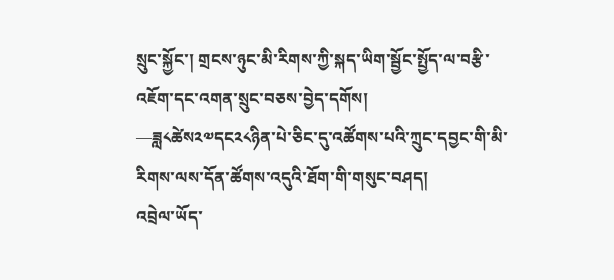སྲུང་སྐྱོང་། གྲངས་ཉུང་མི་རིགས་ཀྱི་སྐད་ཡིག་སྦྱོང་སྤྱོད་ལ་བརྩི་འཇོག་དང་འགན་སྲུང་བཅས་བྱེད་དགོས།
—ཟླ༨ཚེས༢༧དང༢༨ཉིན་པེ་ཅིང་དུ་འཚོགས་པའི་ཀྲུང་དབྱང་གི་མི་རིགས་ལས་དོན་ཚོགས་འདུའི་ཐོག་གི་གསུང་བཤད།
འབྲེལ་ཡོད་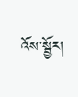འོས་སྦྱོར།